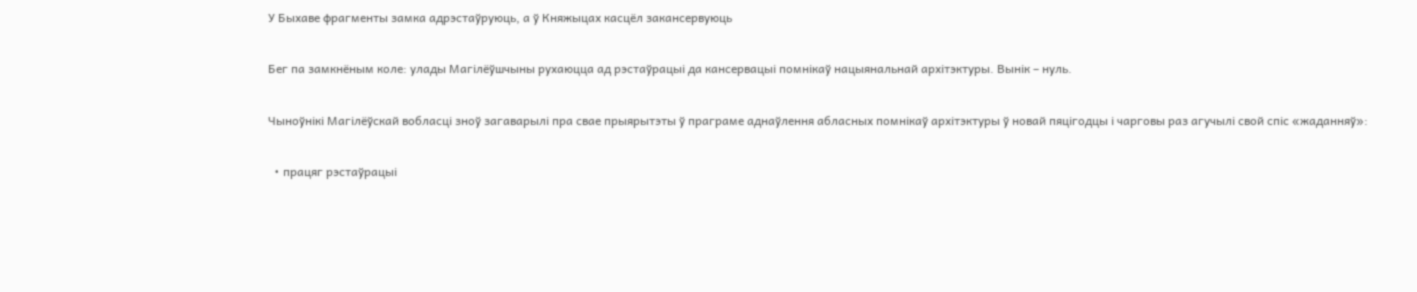У Быхаве фрагменты замка адрэстаўруюць, а ў Княжыцах касцёл закансервуюць

Бег па замкнёным коле: улады Магілёўшчыны рухаюцца ад рэстаўрацыі да кансервацыі помнікаў нацыянальнай архітэктуры. Вынік – нуль.

Чыноўнікі Магілёўскай вобласці зноў загаварылі пра свае прыярытэты ў праграме аднаўлення абласных помнікаў архітэктуры ў новай пяцігодцы і чарговы раз агучылі свой спіс «жаданняў»:

  • працяг рэстаўрацыі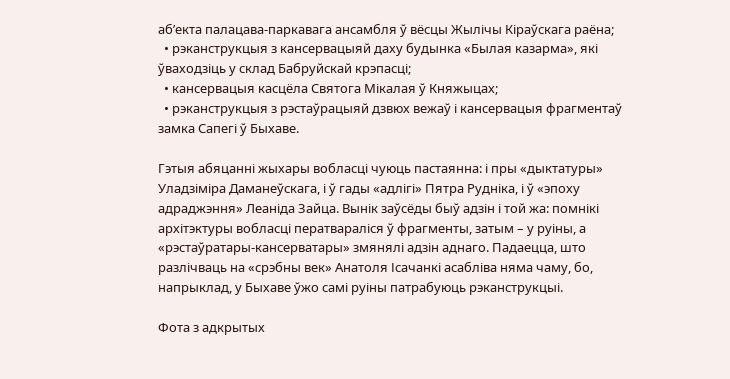аб’екта палацава-паркавага ансамбля ў вёсцы Жылічы Кіраўскага раёна;
  • рэканструкцыя з кансервацыяй даху будынка «Былая казарма», які ўваходзіць у склад Бабруйскай крэпасці;
  • кансервацыя касцёла Святога Мікалая ў Княжыцах;
  • рэканструкцыя з рэстаўрацыяй дзвюх вежаў і кансервацыя фрагментаў замка Сапегі ў Быхаве.

Гэтыя абяцанні жыхары вобласці чуюць пастаянна: і пры «дыктатуры» Уладзіміра Даманеўскага, і ў гады «адлігі» Пятра Рудніка, і ў «эпоху адраджэння» Леаніда Зайца. Вынік заўсёды быў адзін і той жа: помнікі архітэктуры вобласці ператвараліся ў фрагменты, затым – у руіны, а «рэстаўратары-кансерватары» змянялі адзін аднаго. Падаецца, што разлічваць на «срэбны век» Анатоля Ісачанкі асабліва няма чаму, бо, напрыклад, у Быхаве ўжо самі руіны патрабуюць рэканструкцыі.

Фота з адкрытых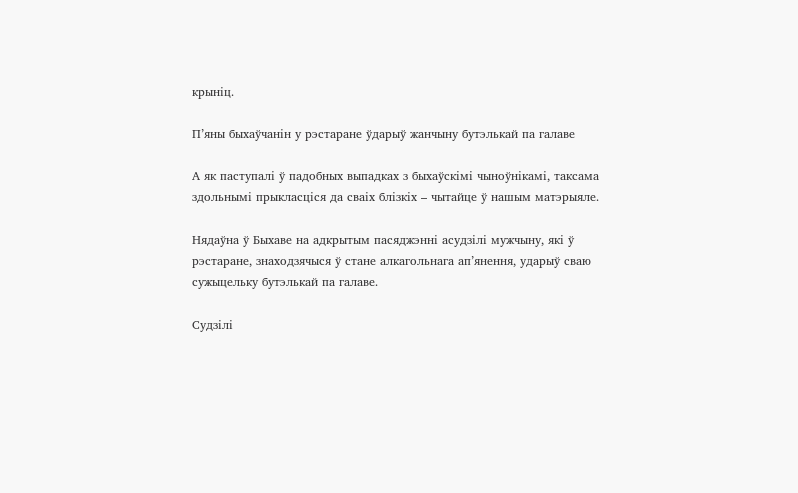крыніц.

П’яны быхаўчанін у рэстаране ўдарыў жанчыну бутэлькай па галаве

А як паступалі ў падобных выпадках з быхаўскімі чыноўнікамі, таксама здольнымі прыкласціся да сваіх блізкіх – чытайце ў нашым матэрыяле.

Нядаўна ў Быхаве на адкрытым пасяджэнні асудзілі мужчыну, які ў рэстаране, знаходзячыся ў стане алкагольнага ап’янення, ударыў сваю сужыцельку бутэлькай па галаве.

Судзілі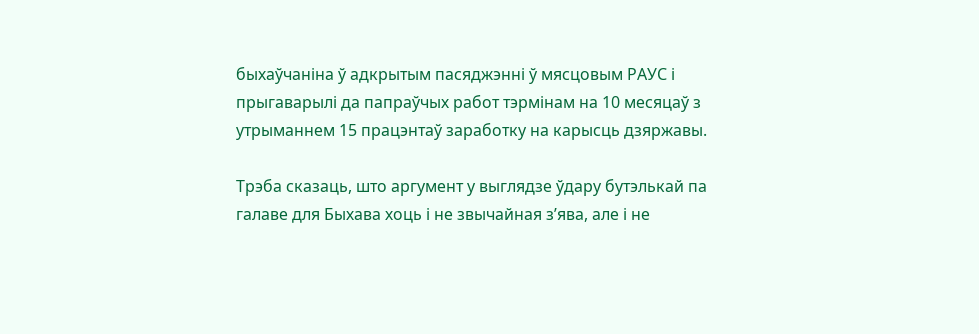быхаўчаніна ў адкрытым пасяджэнні ў мясцовым РАУС і прыгаварылі да папраўчых работ тэрмінам на 10 месяцаў з утрыманнем 15 працэнтаў заработку на карысць дзяржавы.

Трэба сказаць, што аргумент у выглядзе ўдару бутэлькай па галаве для Быхава хоць і не звычайная з’ява, але і не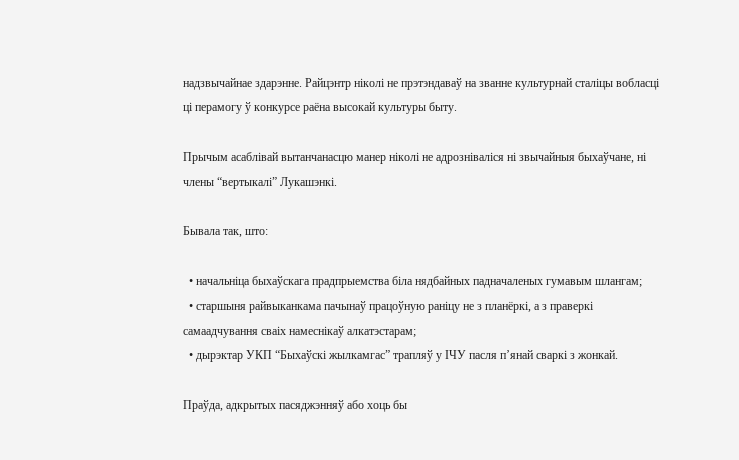надзвычайнае здарэнне. Райцэнтр ніколі не прэтэндаваў на званне культурнай сталіцы вобласці ці перамогу ў конкурсе раёна высокай культуры быту.

Прычым асаблівай вытанчанасцю манер ніколі не адрозніваліся ні звычайныя быхаўчане, ні члены “вертыкалі” Лукашэнкі.

Бывала так, што:

  • начальніца быхаўскага прадпрыемства біла нядбайных падначаленых гумавым шлангам;
  • старшыня райвыканкама пачынаў працоўную раніцу не з планёркі, а з праверкі самаадчування сваіх намеснікаў алкатэстарам;
  • дырэктар УКП “Быхаўскі жылкамгас” трапляў у ІЧУ пасля п’янай сваркі з жонкай.

Праўда, адкрытых пасяджэнняў або хоць бы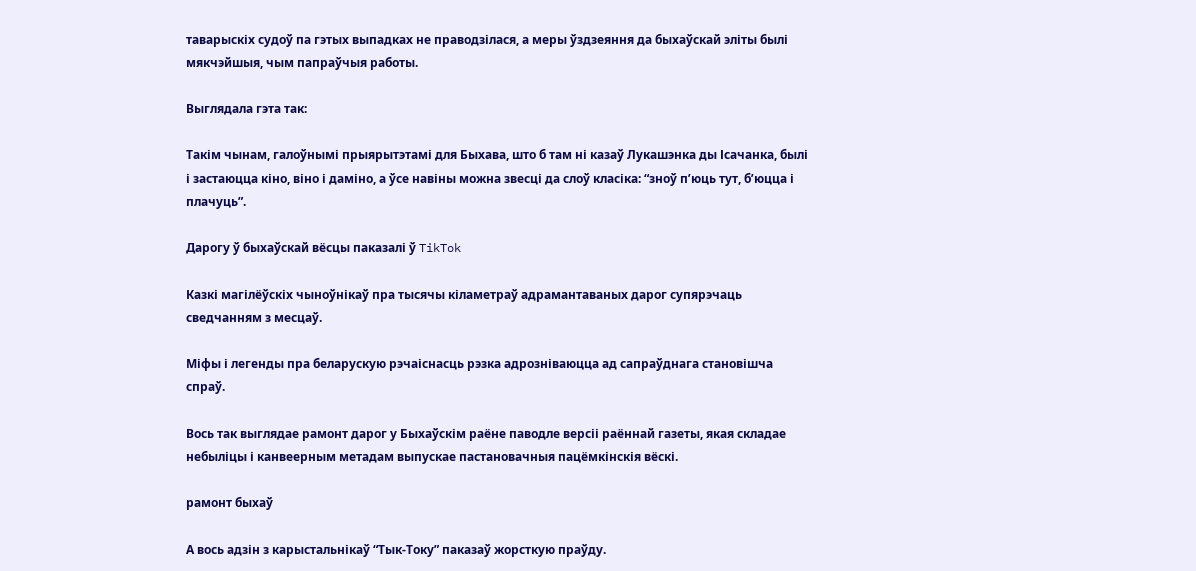таварыскіх судоў па гэтых выпадках не праводзілася, а меры ўздзеяння да быхаўскай эліты былі мякчэйшыя, чым папраўчыя работы.

Выглядала гэта так:

Такім чынам, галоўнымі прыярытэтамі для Быхава, што б там ні казаў Лукашэнка ды Ісачанка, былі і застаюцца кіно, віно і даміно, а ўсе навіны можна звесці да слоў класіка: “зноў п’юць тут, б’юцца і плачуць”.

Дарогу ў быхаўскай вёсцы паказалі ў TikTok

Казкі магілёўскіх чыноўнікаў пра тысячы кіламетраў адрамантаваных дарог супярэчаць сведчанням з месцаў.

Міфы і легенды пра беларускую рэчаіснасць рэзка адрозніваюцца ад сапраўднага становішча спраў.

Вось так выглядае рамонт дарог у Быхаўскім раёне паводле версіі раённай газеты, якая складае небыліцы і канвеерным метадам выпускае пастановачныя пацёмкінскія вёскі.

рамонт быхаў

А вось адзін з карыстальнікаў “Тык-Току” паказаў жорсткую праўду.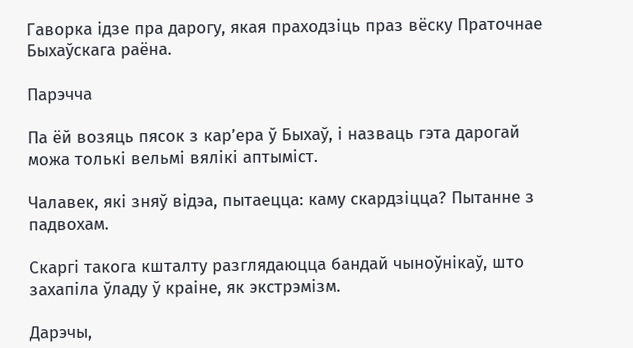Гаворка ідзе пра дарогу, якая праходзіць праз вёску Праточнае Быхаўскага раёна.

Парэчча

Па ёй возяць пясок з кар’ера ў Быхаў, і назваць гэта дарогай можа толькі вельмі вялікі аптыміст.

Чалавек, які зняў відэа, пытаецца: каму скардзіцца? Пытанне з падвохам.

Скаргі такога кшталту разглядаюцца бандай чыноўнікаў, што захапіла ўладу ў краіне, як экстрэмізм.

Дарэчы,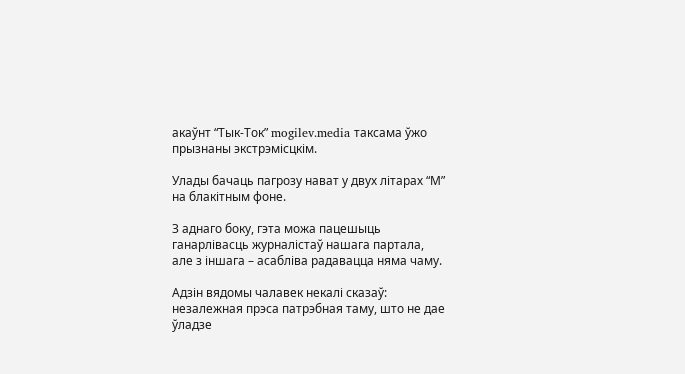акаўнт “Тык-Ток” mogilev.media таксама ўжо прызнаны экстрэмісцкім.

Улады бачаць пагрозу нават у двух літарах “М” на блакітным фоне.

З аднаго боку, гэта можа пацешыць ганарлівасць журналістаў нашага партала, але з іншага – асабліва радавацца няма чаму.

Адзін вядомы чалавек некалі сказаў: незалежная прэса патрэбная таму, што не дае ўладзе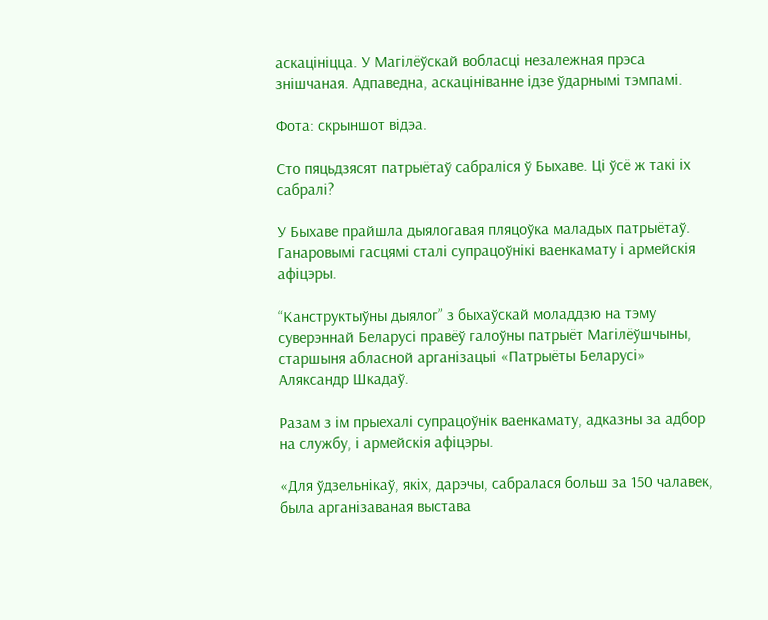аскацініцца. У Магілёўскай вобласці незалежная прэса знішчаная. Адпаведна, аскацініванне ідзе ўдарнымі тэмпамі.

Фота: скрыншот відэа.

Сто пяцьдзясят патрыётаў сабраліся ў Быхаве. Ці ўсё ж такі іх сабралі?

У Быхаве прайшла дыялогавая пляцоўка маладых патрыётаў. Ганаровымі гасцямі сталі супрацоўнікі ваенкамату і армейскія афіцэры.

“Канструктыўны дыялог” з быхаўскай моладдзю на тэму суверэннай Беларусі правёў галоўны патрыёт Магілёўшчыны, старшыня абласной арганізацыі «Патрыёты Беларусі» Аляксандр Шкадаў.

Разам з ім прыехалі супрацоўнік ваенкамату, адказны за адбор на службу, і армейскія афіцэры.

«Для ўдзельнікаў, якіх, дарэчы, сабралася больш за 150 чалавек, была арганізаваная выстава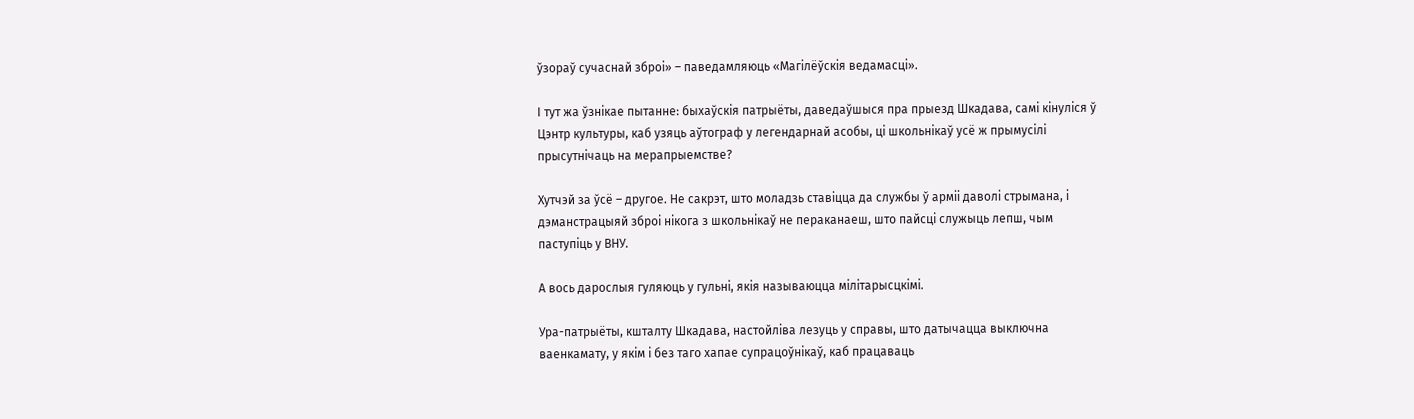ўзораў сучаснай зброі» – паведамляюць «Магілёўскія ведамасці».

І тут жа ўзнікае пытанне: быхаўскія патрыёты, даведаўшыся пра прыезд Шкадава, самі кінуліся ў Цэнтр культуры, каб узяць аўтограф у легендарнай асобы, ці школьнікаў усё ж прымусілі прысутнічаць на мерапрыемстве?

Хутчэй за ўсё – другое. Не сакрэт, што моладзь ставіцца да службы ў арміі даволі стрымана, і дэманстрацыяй зброі нікога з школьнікаў не пераканаеш, што пайсці служыць лепш, чым паступіць у ВНУ.

А вось дарослыя гуляюць у гульні, якія называюцца мілітарысцкімі.

Ура-патрыёты, кшталту Шкадава, настойліва лезуць у справы, што датычацца выключна ваенкамату, у якім і без таго хапае супрацоўнікаў, каб працаваць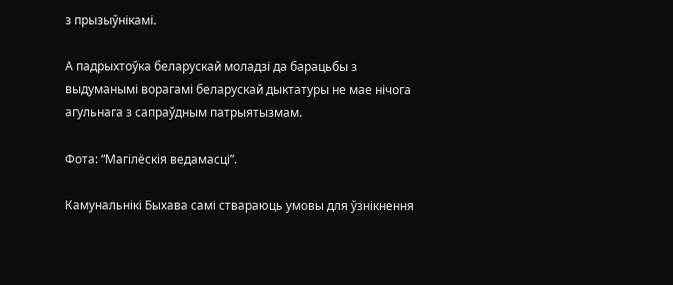з прызыўнікамі.

А падрыхтоўка беларускай моладзі да барацьбы з выдуманымі ворагамі беларускай дыктатуры не мае нічога агульнага з сапраўдным патрыятызмам.

Фота: “Магілёскія ведамасці”.

Камунальнікі Быхава самі ствараюць умовы для ўзнікнення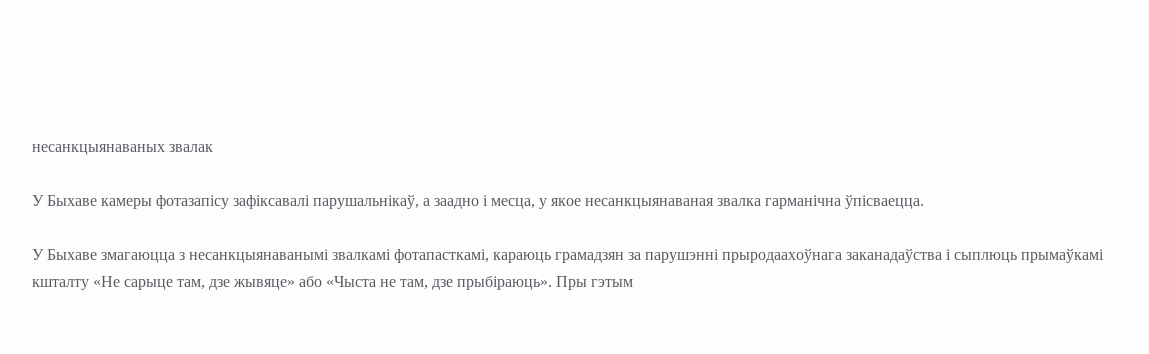несанкцыянаваных звалак

У Быхаве камеры фотазапісу зафіксавалі парушальнікаў, а заадно і месца, у якое несанкцыянаваная звалка гарманічна ўпісваецца.

У Быхаве змагаюцца з несанкцыянаванымі звалкамі фотапасткамі, караюць грамадзян за парушэнні прыродаахоўнага заканадаўства і сыплюць прымаўкамі кшталту «Не сарыце там, дзе жывяце» або «Чыста не там, дзе прыбіраюць». Пры гэтым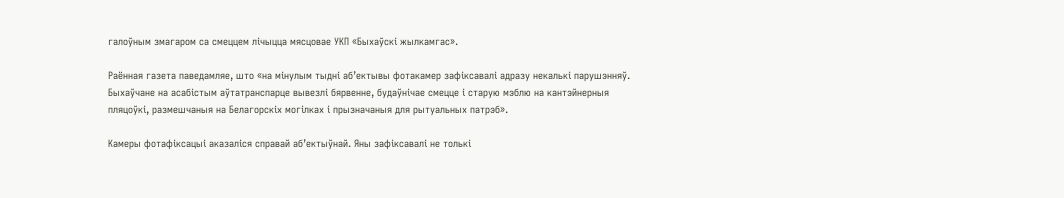галоўным змагаром са смеццем лічыцца мясцовае УКП «Быхаўскі жылкамгас».

Раённая газета паведамляе, што «на мінулым тыдні аб’ектывы фотакамер зафіксавалі адразу некалькі парушэнняў. Быхаўчане на асабістым аўтатранспарце вывезлі бярвенне, будаўнічае смецце і старую мэблю на кантэйнерныя пляцоўкі, размешчаныя на Белагорскіх могілках і прызначаныя для рытуальных патрэб».

Камеры фотафіксацыі аказаліся справай аб’ектыўнай. Яны зафіксавалі не толькі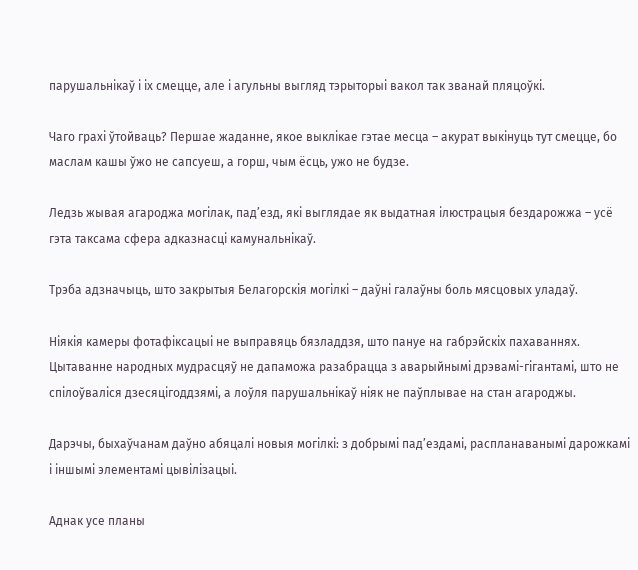парушальнікаў і іх смецце, але і агульны выгляд тэрыторыі вакол так званай пляцоўкі.

Чаго грахі ўтойваць? Першае жаданне, якое выклікае гэтае месца – акурат выкінуць тут смецце, бо маслам кашы ўжо не сапсуеш, а горш, чым ёсць, ужо не будзе.

Ледзь жывая агароджа могілак, пад’езд, які выглядае як выдатная ілюстрацыя бездарожжа – усё гэта таксама сфера адказнасці камунальнікаў.

Трэба адзначыць, што закрытыя Белагорскія могілкі – даўні галаўны боль мясцовых уладаў.

Ніякія камеры фотафіксацыі не выправяць бязладдзя, што пануе на габрэйскіх пахаваннях. Цытаванне народных мудрасцяў не дапаможа разабрацца з аварыйнымі дрэвамі-гігантамі, што не спілоўваліся дзесяцігоддзямі, а лоўля парушальнікаў ніяк не паўплывае на стан агароджы.

Дарэчы, быхаўчанам даўно абяцалі новыя могілкі: з добрымі пад’ездамі, распланаванымі дарожкамі і іншымі элементамі цывілізацыі.

Аднак усе планы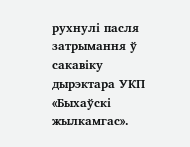рухнулі пасля затрымання ў сакавіку дырэктара УКП «Быхаўскі жылкамгас».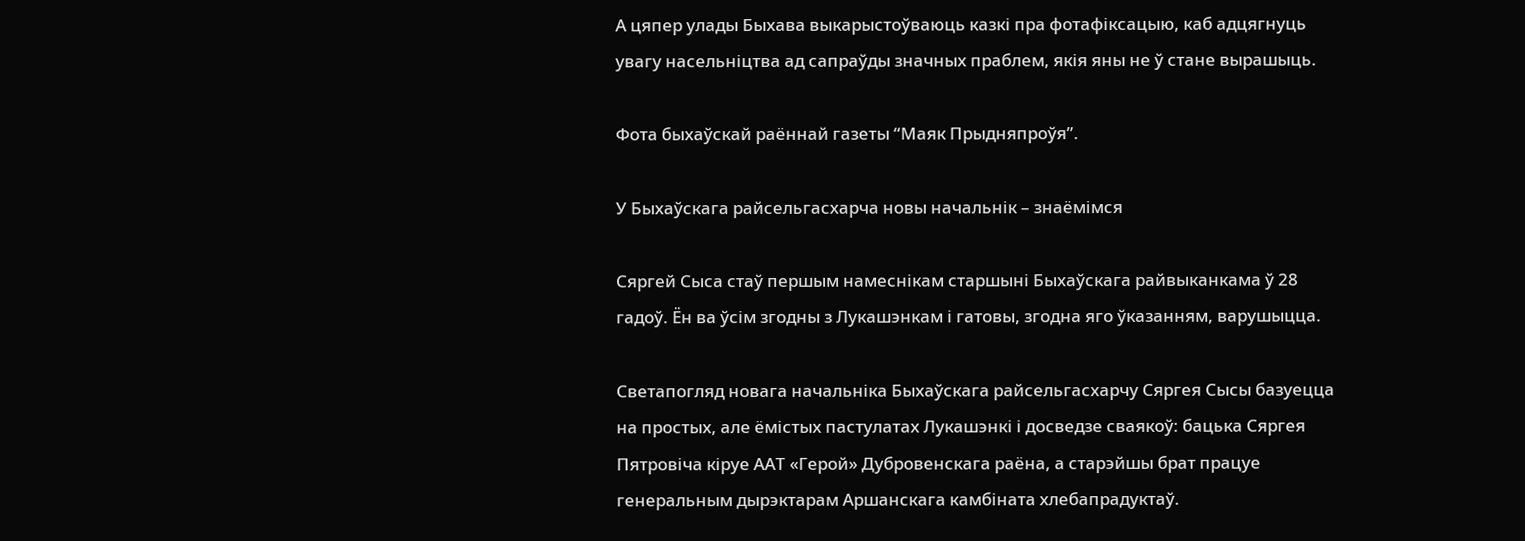А цяпер улады Быхава выкарыстоўваюць казкі пра фотафіксацыю, каб адцягнуць увагу насельніцтва ад сапраўды значных праблем, якія яны не ў стане вырашыць.

Фота быхаўскай раённай газеты “Маяк Прыдняпроўя”.

У Быхаўскага райсельгасхарча новы начальнік – знаёмімся

Сяргей Сыса стаў першым намеснікам старшыні Быхаўскага райвыканкама ў 28 гадоў. Ён ва ўсім згодны з Лукашэнкам і гатовы, згодна яго ўказанням, варушыцца.

Светапогляд новага начальніка Быхаўскага райсельгасхарчу Сяргея Сысы базуецца на простых, але ёмістых пастулатах Лукашэнкі і досведзе сваякоў: бацька Сяргея Пятровіча кіруе ААТ «Герой» Дубровенскага раёна, а старэйшы брат працуе генеральным дырэктарам Аршанскага камбіната хлебапрадуктаў.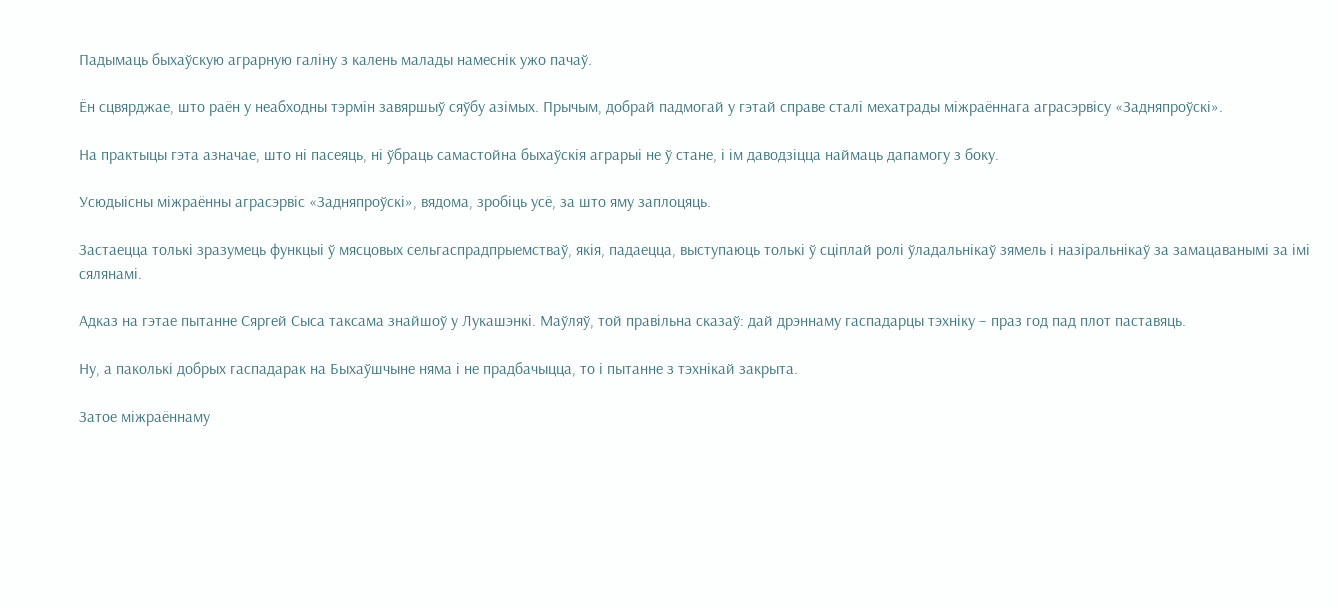Падымаць быхаўскую аграрную галіну з калень малады намеснік ужо пачаў.

Ён сцвярджае, што раён у неабходны тэрмін завяршыў сяўбу азімых. Прычым, добрай падмогай у гэтай справе сталі мехатрады міжраённага аграсэрвісу «Задняпроўскі».

На практыцы гэта азначае, што ні пасеяць, ні ўбраць самастойна быхаўскія аграрыі не ў стане, і ім даводзіцца наймаць дапамогу з боку.

Усюдыісны міжраённы аграсэрвіс «Задняпроўскі», вядома, зробіць усё, за што яму заплоцяць.

Застаецца толькі зразумець функцыі ў мясцовых сельгаспрадпрыемстваў, якія, падаецца, выступаюць толькі ў сціплай ролі ўладальнікаў зямель і назіральнікаў за замацаванымі за імі сялянамі.

Адказ на гэтае пытанне Сяргей Сыса таксама знайшоў у Лукашэнкі. Маўляў, той правільна сказаў: дай дрэннаму гаспадарцы тэхніку – праз год пад плот паставяць.

Ну, а паколькі добрых гаспадарак на Быхаўшчыне няма і не прадбачыцца, то і пытанне з тэхнікай закрыта.

Затое міжраённаму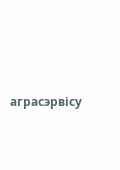аграсэрвісу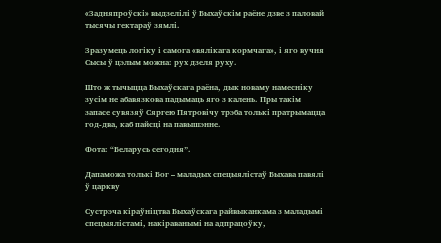«Задняпроўскі» выдзелілі ў Быхаўскім раёне дзве з паловай тысячы гектараў зямлі.

Зразумець логіку і самога «вялікага кормчага», і яго вучня Сысы ў цэлым можна: рух дзеля руху.

Што ж тычыцца Быхаўскага раёна, дык новаму намесніку зусім не абавязкова падымаць яго з калень. Пры такім запасе сувязяў Сяргею Пятровічу трэба толькі пратрымацца год-два, каб пайсці на павышэнне.

Фота: “Беларусь сегодня”.

Дапаможа толькі Бог – маладых спецыялістаў Быхава павялі ў царкву

Сустрэча кіраўніцтва Быхаўскага райвыканкама з маладымі спецыялістамі, накіраванымі на адпрацоўку,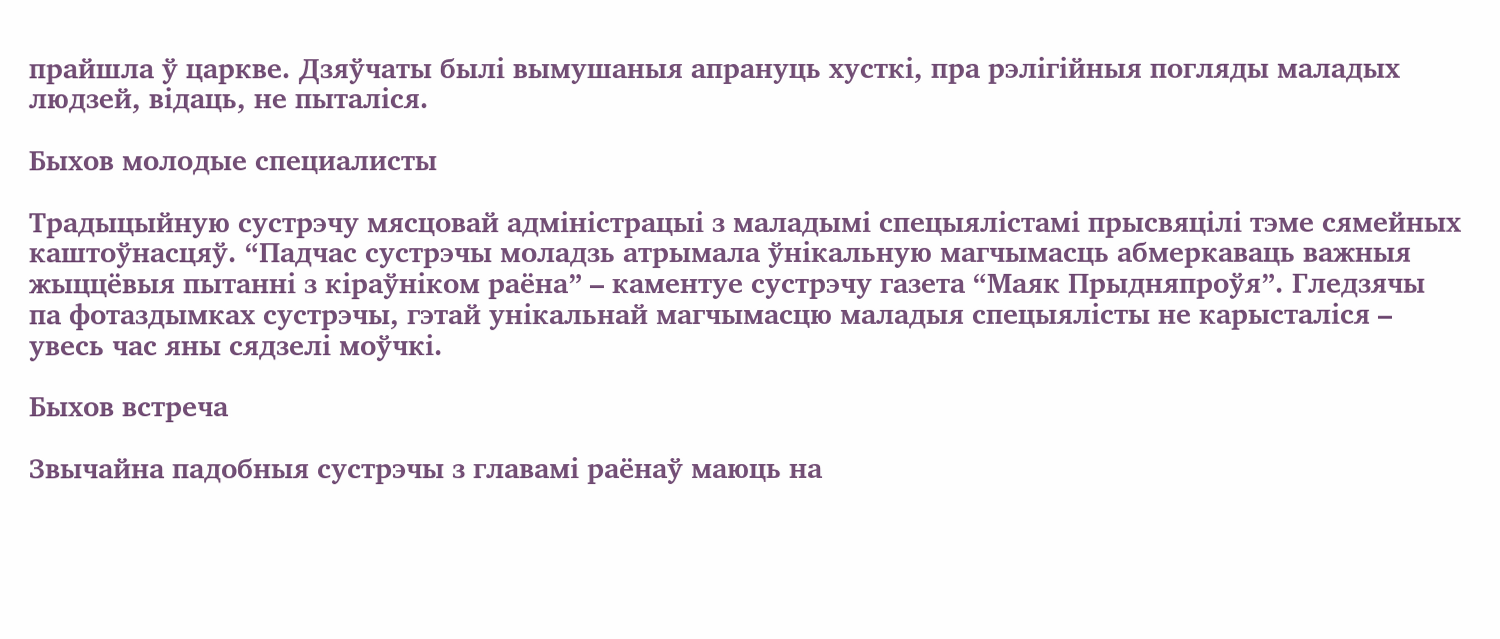прайшла ў царкве. Дзяўчаты былі вымушаныя апрануць хусткі, пра рэлігійныя погляды маладых людзей, відаць, не пыталіся.

Быхов молодые специалисты

Традыцыйную сустрэчу мясцовай адміністрацыі з маладымі спецыялістамі прысвяцілі тэме сямейных каштоўнасцяў. “Падчас сустрэчы моладзь атрымала ўнікальную магчымасць абмеркаваць важныя жыццёвыя пытанні з кіраўніком раёна” – каментуе сустрэчу газета “Маяк Прыдняпроўя”. Гледзячы па фотаздымках сустрэчы, гэтай унікальнай магчымасцю маладыя спецыялісты не карысталіся – увесь час яны сядзелі моўчкі.

Быхов встреча

Звычайна падобныя сустрэчы з главамі раёнаў маюць на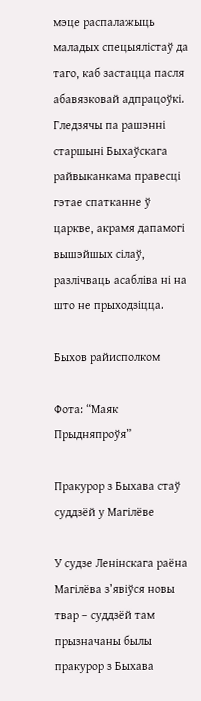мэце распалажыць маладых спецыялістаў да таго, каб застацца пасля абавязковай адпрацоўкі. Гледзячы па рашэнні старшыні Быхаўскага райвыканкама правесці гэтае спатканне ў царкве, акрамя дапамогі вышэйшых сілаў, разлічваць асабліва ні на што не прыходзіцца.

Быхов райисполком

Фота: “Маяк Прыдняпроўя”

Пракурор з Быхава стаў суддзёй у Магілёве

У судзе Ленінскага раёна Магілёва з’явіўся новы твар – суддзёй там прызначаны былы пракурор з Быхава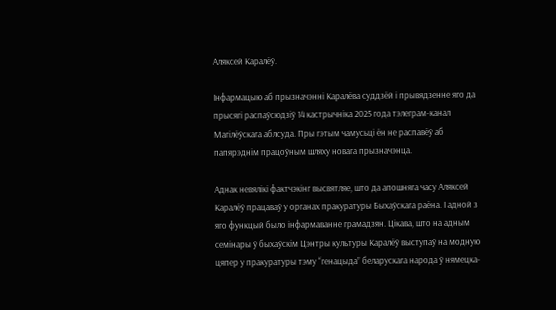Аляксей Каралёў.

Інфармацыю аб прызначэнні Каралёва суддзёй і прывядзенне яго да прысягі распаўсюдзіў 14 кастрычніка 2025 года тэлеграм-канал Магілёўскага аблсуда. Пры гэтым чамусьці ён не распавёў аб папярэднім працоўным шляху новага прызначэнца.

Аднак невялікі фактчэкінг высвятляе, што да апошняга часу Аляксей Каралёў працаваў у органах пракуратуры Быхаўскага раёна. І адной з яго функцый было інфармаванне грамадзян. Цікава, што на адным семінары ў быхаўскім Цэнтры культуры Каралёў выступаў на модную цяпер у пракуратуры тэму “генацыда” беларускага народа ў нямецка-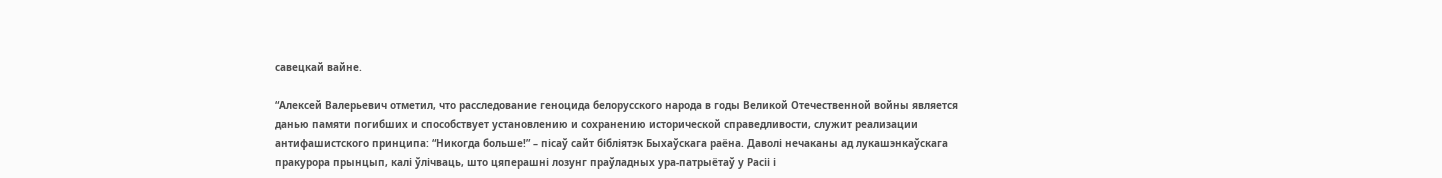савецкай вайне.

“Алексей Валерьевич отметил, что расследование геноцида белорусского народа в годы Великой Отечественной войны является данью памяти погибших и способствует установлению и сохранению исторической справедливости, служит реализации антифашистского принципа: “Никогда больше!” – пісаў сайт бібліятэк Быхаўскага раёна. Даволі нечаканы ад лукашэнкаўскага пракурора прынцып, калі ўлічваць, што цяперашні лозунг праўладных ура-патрыётаў у Расіі і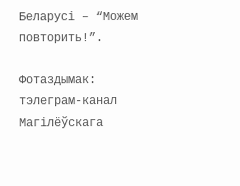Беларусі – “Можем повторить!”.

Фотаздымак: тэлеграм-канал Магілёўскага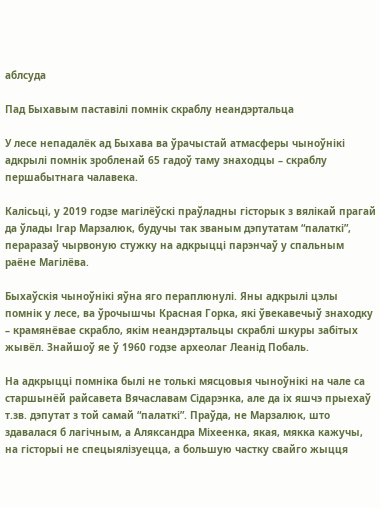аблсуда

Пад Быхавым паставілі помнік скраблу неандэртальца

У лесе непадалёк ад Быхава ва ўрачыстай атмасферы чыноўнікі адкрылі помнік зробленай 65 гадоў таму знаходцы – скраблу першабытнага чалавека.

Калісьці, у 2019 годзе магілёўскі праўладны гісторык з вялікай прагай да ўлады Ігар Марзалюк, будучы так званым дэпутатам “палаткі”, пераразаў чырвоную стужку на адкрыцці парэнчаў у спальным раёне Магілёва.

Быхаўскія чыноўнікі яўна яго пераплюнулі. Яны адкрылі цэлы помнік у лесе, ва ўрочышчы Красная Горка, які ўвекавечыў знаходку – крамянёвае скрабло, якім неандэртальцы скраблі шкуры забітых жывёл. Знайшоў яе ў 1960 годзе археолаг Леанід Побаль.

На адкрыцці помніка былі не толькі мясцовыя чыноўнікі на чале са старшынёй райсавета Вячаславам Сідарэнка, але да іх яшчэ прыехаў т.зв. дэпутат з той самай “палаткі”. Праўда, не Марзалюк, што здавалася б лагічным, а Аляксандра Міхеенка, якая, мякка кажучы, на гісторыі не спецыялізуецца, а большую частку свайго жыцця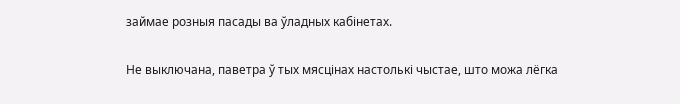займае розныя пасады ва ўладных кабінетах.

Не выключана, паветра ў тых мясцінах настолькі чыстае, што можа лёгка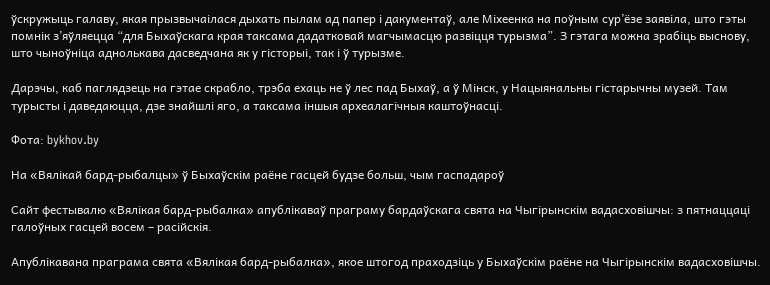ўскружыць галаву, якая прызвычаілася дыхать пылам ад папер і дакументаў, але Міхеенка на поўным сур’ёзе заявіла, што гэты помнік з’яўляецца “для Быхаўскага края таксама дадатковай магчымасцю развіцця турызма”. З гэтага можна зрабіць выснову, што чыноўніца аднолькава дасведчана як у гісторыі, так і ў турызме.

Дарэчы, каб паглядзець на гэтае скрабло, трэба ехаць не ў лес пад Быхаў, а ў Мінск, у Нацыянальны гістарычны музей. Там турысты і даведаюцца, дзе знайшлі яго, а таксама іншыя археалагічныя каштоўнасці.

Фота: bykhov.by

На «Вялікай бард-рыбалцы» ў Быхаўскім раёне гасцей будзе больш, чым гаспадароў

Сайт фестывалю «Вялікая бард-рыбалка» апублікаваў праграму бардаўскага свята на Чыгірынскім вадасховішчы: з пятнаццаці галоўных гасцей восем – расійскія.

Апублікавана праграма свята «Вялікая бард-рыбалка», якое штогод праходзіць у Быхаўскім раёне на Чыгірынскім вадасховішчы.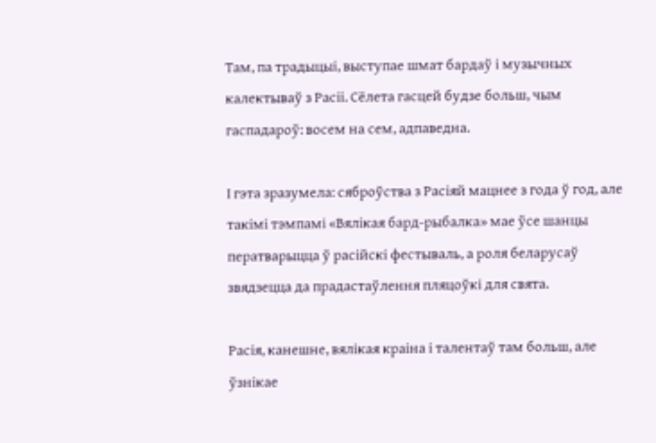Там, па традыцыі, выступае шмат бардаў і музычных калектываў з Расіі. Сёлета гасцей будзе больш, чым гаспадароў: восем на сем, адпаведна.

І гэта зразумела: сяброўства з Расіяй мацнее з года ў год, але такімі тэмпамі «Вялікая бард-рыбалка» мае ўсе шанцы ператварыцца ў расійскі фестываль, а роля беларусаў звядзецца да прадастаўлення пляцоўкі для свята.

Расія, канешне, вялікая краіна і талентаў там больш, але ўзнікае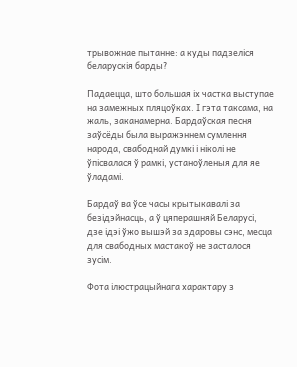трывожнае пытанне: а куды падзеліся беларускія барды?

Падаецца, што большая іх частка выступае на замежных пляцоўках. І гэта таксама, на жаль, заканамерна. Бардаўская песня заўсёды была выражэннем сумлення народа, свабоднай думкі і ніколі не ўпісвалася ў рамкі, устаноўленыя для яе ўладамі.

Бардаў ва ўсе часы крытыкавалі за безідэйнасць, а ў цяперашняй Беларусі, дзе ідэі ўжо вышэй за здаровы сэнс, месца для свабодных мастакоў не засталося зусім.

Фота ілюстрацыйнага характару з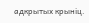адкрытых крыніц.